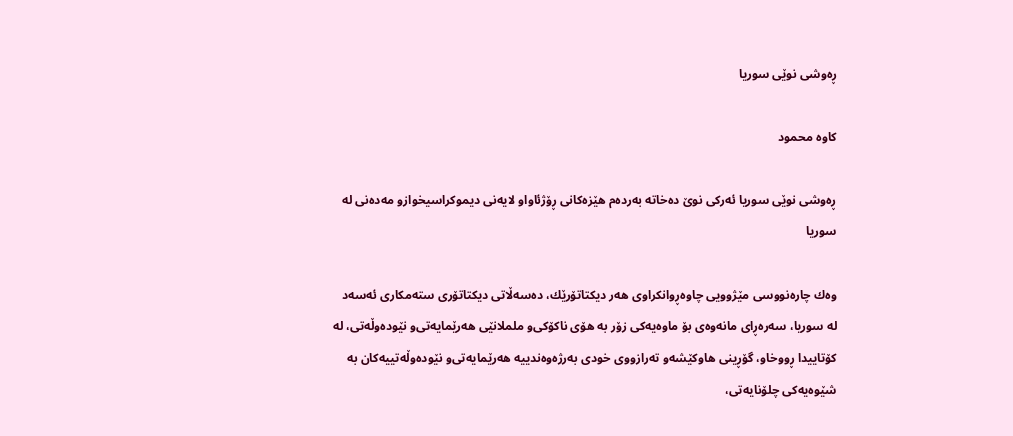ڕه‌وشی نوێی سوریا

کاوە محمود

ڕه‌وشی نوێی سوریا ئه‌ركی نوێ ده‌خاته‌ به‌رده‌م هێزه‌كانی ڕۆژئاوا‌و لایه‌نی دیموكراسیخواز‌و مه‌ده‌نی له‌ سوریا

وه‌ك چاره‌نووسی مێژوویی چاوه‌ڕوانكراوی هه‌ر دیكتاتۆرێك، ده‌سه‌ڵاتی دیكتاتۆری سته‌مكاری ئه‌سه‌د له‌ سوریا، سه‌ره‌ڕای مانه‌وه‌ی بۆ ماوه‌یه‌كی زۆر به‌ هۆی ناكۆكی‌و ململانێی هه‌رێمایه‌تی‌و نێوده‌وڵه‌تی، له‌ كۆتاییدا ڕووخا‌و، گۆڕینی هاوكێشه‌‌و ته‌رازووی خودی به‌رژه‌وه‌ندییه‌ هه‌رێمایه‌تی‌و نێوده‌وڵه‌تییه‌كان به‌ شێوه‌یه‌كی چلۆنایه‌تی،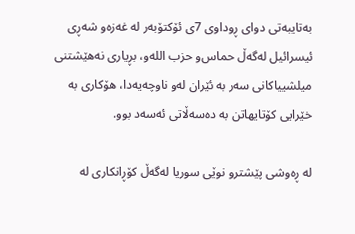به‌تایبه‌تی دوای ڕوداوی 7ی ئۆكتۆبه‌ر له‌ غه‌زه‌‌و شه‌ڕی ئیسرائیل له‌گه‌ڵ حماس‌و حزب الله‌و، بڕیاری نه‌هێشتنی میلشییاكانی سه‌ر به‌ ئێران له‌و ناوچه‌یه‌دا، هۆكاری به‌ خێرایی كۆتایهاتن به‌ ده‌سه‌ڵاتی ئه‌سه‌د بوو.

له‌ ڕه‌وشی پێشتر‌و نوێی سوریا له‌گه‌ڵ كۆڕانكاری له‌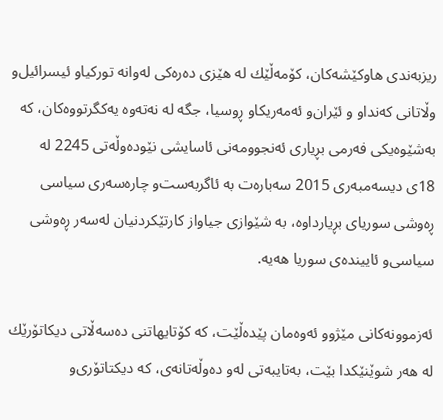ریزبه‌ندی هاوكێشه‌كان، كۆمه‌ڵێك له‌ هێزی ده‌ره‌كی له‌وانه‌ توركیا‌و ئیسرائیل‌و وڵاتانی كه‌نداو و ئێران‌و ئه‌مه‌ریكا‌و ڕوسیا، جگه‌ له‌ نه‌ته‌وه‌ یه‌كگرتووه‌كان، كه‌ به‌شێوه‌یكی فه‌رمی بڕیاری ئه‌نجوومه‌نی ئاسایشی نێوده‌وڵه‌تی 2245 له‌ 18ی دیسه‌مبه‌ری 2015 سه‌باره‌ت به‌ ئاگربه‌ست‌و چاره‌سه‌ری سیاسی ڕه‌وشی سوریای بڕیارداوه‌، به‌ شێوازی جیاواز كارتێكردنیان له‌سه‌ر ڕه‌وشی سیاسی‌و ئایینده‌ی سوریا هه‌یه‌.

ئه‌زموونه‌كانی مێژوو ئه‌وه‌مان پێده‌ڵێت، كه‌ كۆتایهاتنی ده‌سه‌ڵاتی دیكاتۆرێك له‌ هه‌ر شوێنێكدا بێت، به‌تایبه‌تی له‌و ده‌وڵه‌تانه‌ی، كه‌ دیكتاتۆری‌و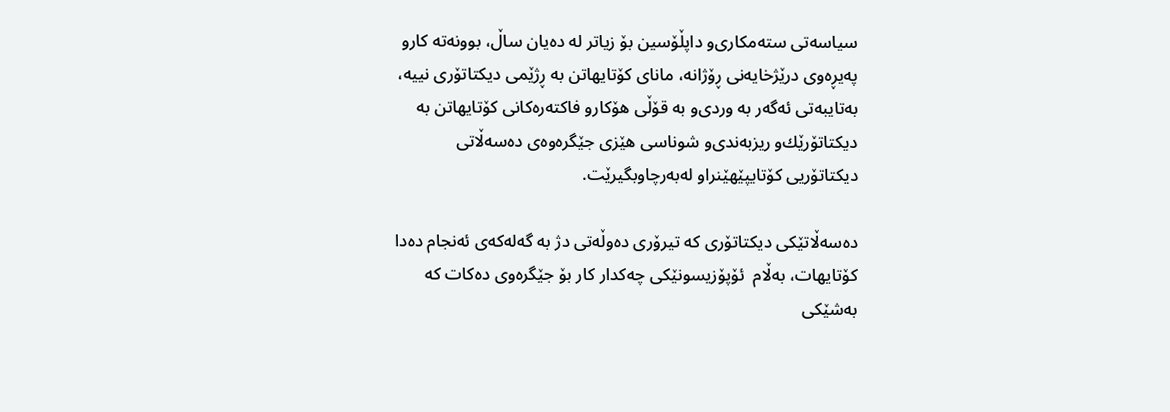سیاسه‌تی سته‌مكاری‌و داپڵۆسین بۆ زیاتر له‌ ده‌یان ساڵ، بوونه‌ته‌ كار‌و په‌یڕه‌وی درێژخایه‌نی ڕۆژانه‌، مانای كۆتایهاتن به‌ ڕژێمی دیكتاتۆری نییه‌، به‌تایبه‌تی ئه‌گه‌ر به‌ وردی‌و به‌ قۆڵی هۆكار‌و فاكته‌ره‌كانی كۆتایهاتن به‌ دیكتاتۆرێك‌و ریزبه‌ندی‌و شوناسی هێزی جێگره‌وه‌ی ده‌سه‌ڵاتی دیكتاتۆریی كۆتایپێهێنراو له‌به‌رچاوبگیرێت.

ده‌سه‌ڵاتێكی دیكتاتۆری كه‌ تیرۆری ده‌وڵه‌تی دژ به‌ گه‌له‌كه‌ی ئه‌نجام ده‌دا كۆتایهات، به‌ڵام  ئۆپۆزیسونێكی چه‌كدار كار بۆ جێگره‌وی ده‌كات كه‌ به‌شێكی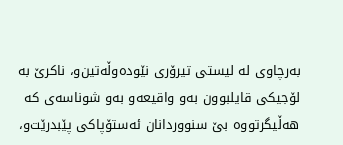به‌رچاوی له‌ لیستی تیرۆری نێوده‌وڵه‌تین‌و، ناكرێ به‌ لۆجیكی قایلبوون به‌و واقیعه‌‌و به‌و شوناسه‌ی كه‌ هه‌ڵیگرتووه‌ بێ سنووردانان ئه‌ستۆپاكی پێبدرێت‌و،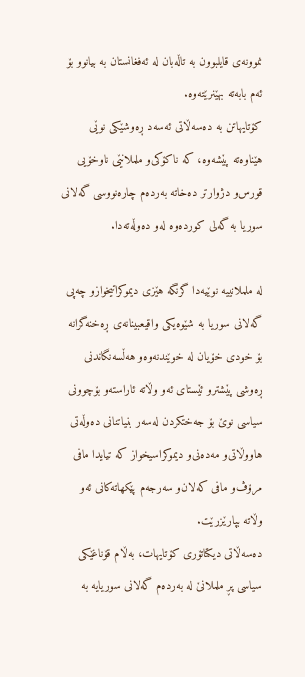نموونه‌ی قایلبوون به‌ تاڵه‌بان له‌ ئه‌فغانستان به‌ بیانوو بۆ ئه‌م بابه‌ته‌ بهێنرێته‌وه‌.
كۆتایهاتن به‌ ده‌سه‌ڵاتی ئه‌سه‌د ڕه‌وشێكی نوێی هێناوه‌ته‌ پێشه‌وه‌، كه‌ ناكۆكی‌و ململانێی ناوخۆیی قورس‌و دژوارتر ده‌خاته‌ به‌رده‌م چاره‌نووسی گه‌لانی سوریا به‌ گه‌لی كورده‌وه‌ له‌و ده‌وڵه‌ته‌دا.

له‌ ململانییه‌ نوێیه‌دا گرنگه‌ هێزی دیموكراتیخواز‌و چه‌پی گه‌لانی سوریا به‌ شێوه‌یكی واقیعبینانه‌ی ڕه‌خنه‌گرانه‌ بۆ خودی خۆیان له‌ خوێندنه‌وه‌‌و هه‌ڵسه‌نگاندنی ڕه‌وشی پێشتر‌و ئێستای ئه‌و وڵاته‌ ئاراسته‌‌و بۆچوونی سیاسی نوێ بۆ جه‌ختكردن له‌سه‌ر بنیاتنانی ده‌وڵه‌تی هاووڵاتی‌و مه‌ده‌نی‌و دیموكراسیخواز كه‌ تیایدا مافی مرۆڤ‌و مافی كه‌لان‌و سه‌رجه‌م پێكهاته‌كانی ئه‌و وڵاته‌ بپارێزرێت.
ده‌سه‌ڵاتی دیكتاتۆری كۆتایهات، به‌ڵام قۆناغێكی سیاسی پڕ ململانێ له‌ به‌رده‌م گه‌لانی سوریایه‌ به‌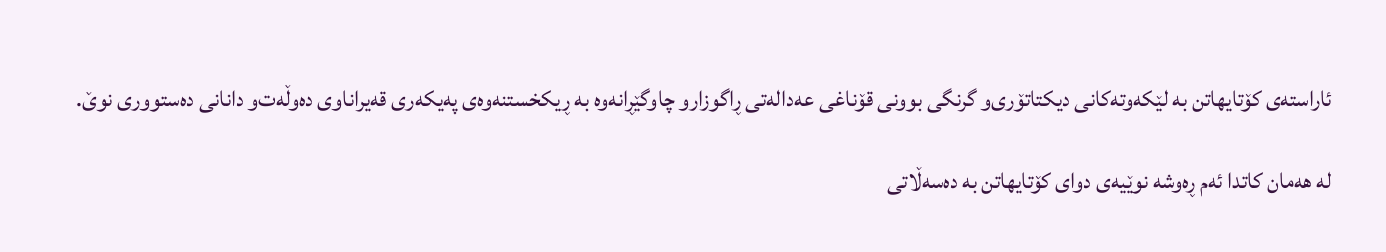ئاراسته‌ی كۆتایهاتن به‌ لێكه‌وته‌كانی دیكتاتۆری‌و گرنگی بوونی قۆناغی عه‌داله‌تی ڕاگوزار‌و چاوگێڕانه‌وه‌ به‌ ڕیكخستنه‌وه‌ی په‌یكه‌ری قه‌یراناوی ده‌وڵه‌ت‌و دانانی ده‌ستووری نوێ.

له‌ هه‌مان كاتدا ئه‌م ڕه‌وشه‌ نوێیه‌ی دوای كۆتایهاتن به‌ ده‌سه‌ڵاتی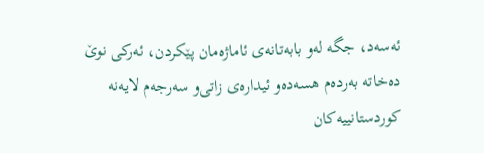ئه‌سه‌د، جگه‌ له‌و بابه‌تانه‌ی ئاماژه‌مان پێكردن، ئه‌ركی نوێ ده‌خاته‌ به‌رده‌م هسه‌ده‌‌و ئیداره‌ی زاتی‌و سه‌رجه‌م لایه‌نه‌ كوردستانییه‌كان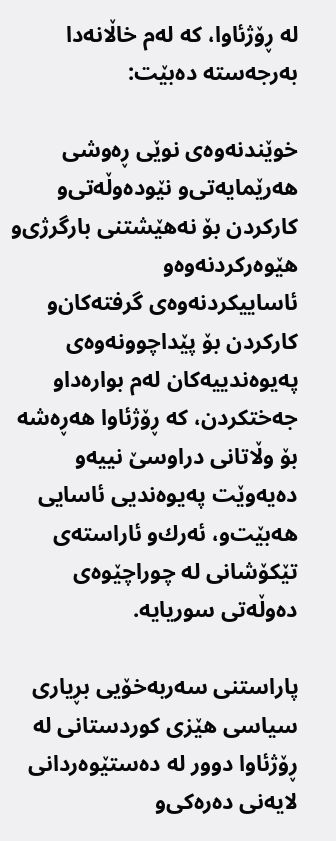له‌ ڕۆژئاوا، كه‌ له‌م خاڵانه‌دا به‌رجه‌سته‌ ده‌بێت:

خوێندنه‌وه‌ی نوێی ڕه‌وشی هه‌رێمایه‌تی‌و نێوده‌وڵه‌تی‌و كاركردن بۆ نه‌هێشتنی بارگرژی‌و هێوه‌ركردنه‌وه‌‌و ئاساییكردنه‌وه‌ی گرفته‌كان‌و كاركردن بۆ پێداچوونه‌وه‌ی په‌یوه‌ندییه‌كان له‌م بواره‌دا‌و جه‌ختكردن، كه‌ ڕۆژئاوا هه‌ڕه‌شه‌ بۆ وڵاتانی دراوسێ نییه‌‌و ده‌یه‌وێت په‌یوه‌ندیی ئاسایی هه‌بێت‌و، ئه‌رك‌و ئاراسته‌ی تێكۆشانی له‌ چوراچێوه‌ی ده‌وڵه‌تی سوریایه‌.

پاراستنی سه‌ربه‌خۆیی بڕیاری سیاسی هێزی كوردستانی له‌ ڕۆژئاوا دوور له‌ ده‌ستێوه‌ردانی لایه‌نی ده‌ره‌كی‌و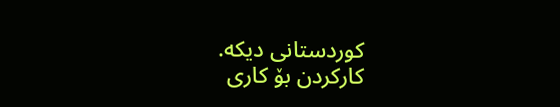كوردستانی دیكه‌.
كاركردن بۆ كاری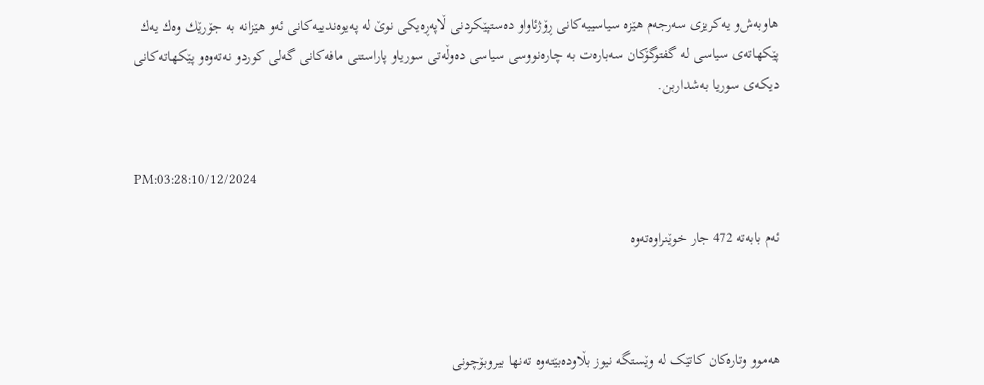هاوبه‌ش‌و یه‌كریزی سه‌رجه‌م هێزه‌ سیاسییه‌كانی ڕۆژئاوا‌و ده‌ستپێكردنی ڵاپه‌ڕه‌یكی نوێ له‌ په‌یوه‌ندییه‌كانی ئه‌و هێزانه‌ به‌ جۆرێك وه‌ك یه‌ك پێكهاته‌ی سیاسی له‌ گفتوگۆكان سه‌باره‌ت به‌ چاره‌نووسی سیاسی ده‌وڵه‌تی سوریا‌و پاراستنی مافه‌كانی گه‌لی كورد‌و نه‌ته‌وه‌‌و پێكهاته‌كانی دیكه‌ی سوریا به‌شداربن.


PM:03:28:10/12/2024

ئه‌م بابه‌ته 472 جار خوێنراوه‌ته‌وه‌‌



هەموو وتارەکان کاتێک لە وێستگە نیوز بڵاودەبێتەوە تەنها بیروبۆچونی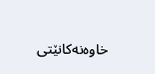خاوەنەکانێتی